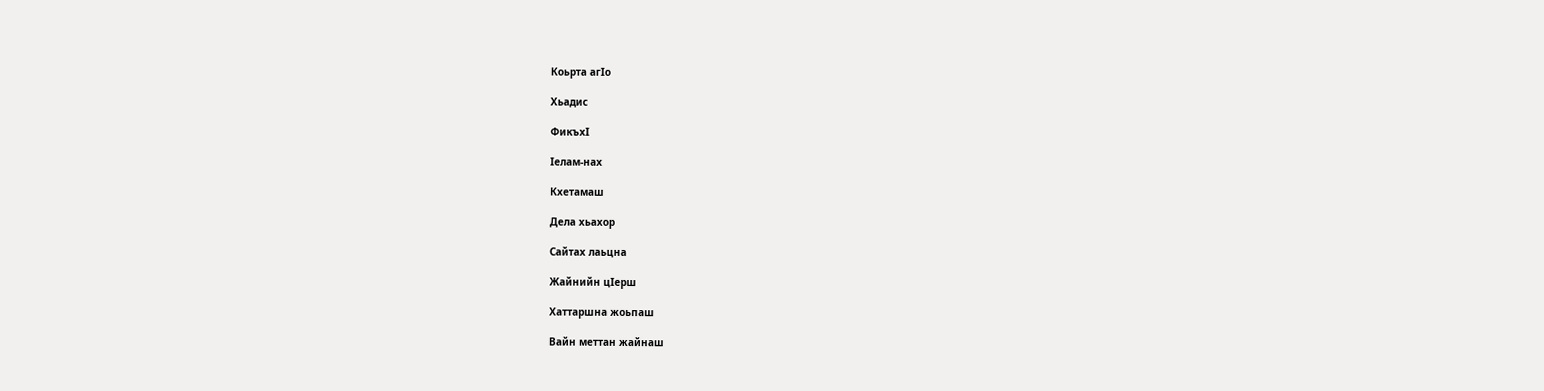Коьрта агIо

Хьадис

ФикъхI

Iелам-нах

Кхетамаш

Дела хьахор

Сайтах лаьцна

Жайнийн цIерш

Хаттаршна жоьпаш

Вайн меттан жайнаш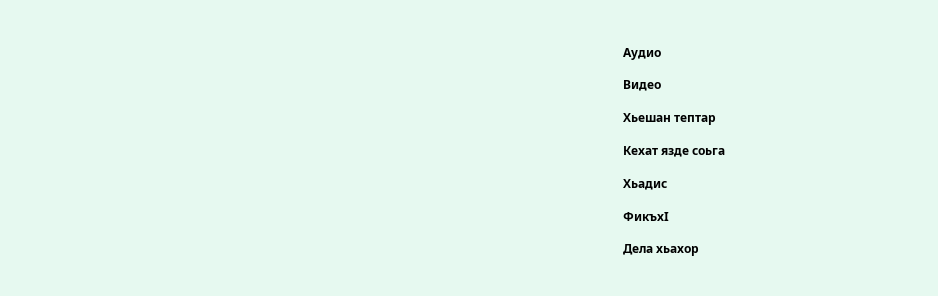Аудио

Видео

Хьешан тептар

Кехат язде соьга

Хьадис

ФикъхI

Дела хьахор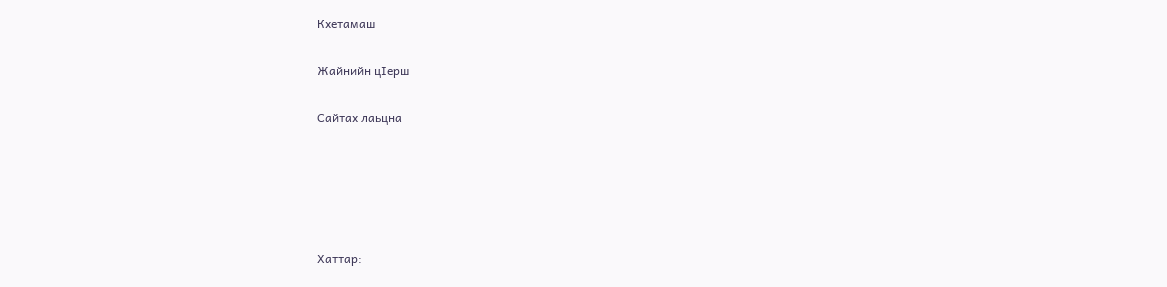Кхетамаш

Жайнийн цIерш

Сайтах лаьцна





Хаттар: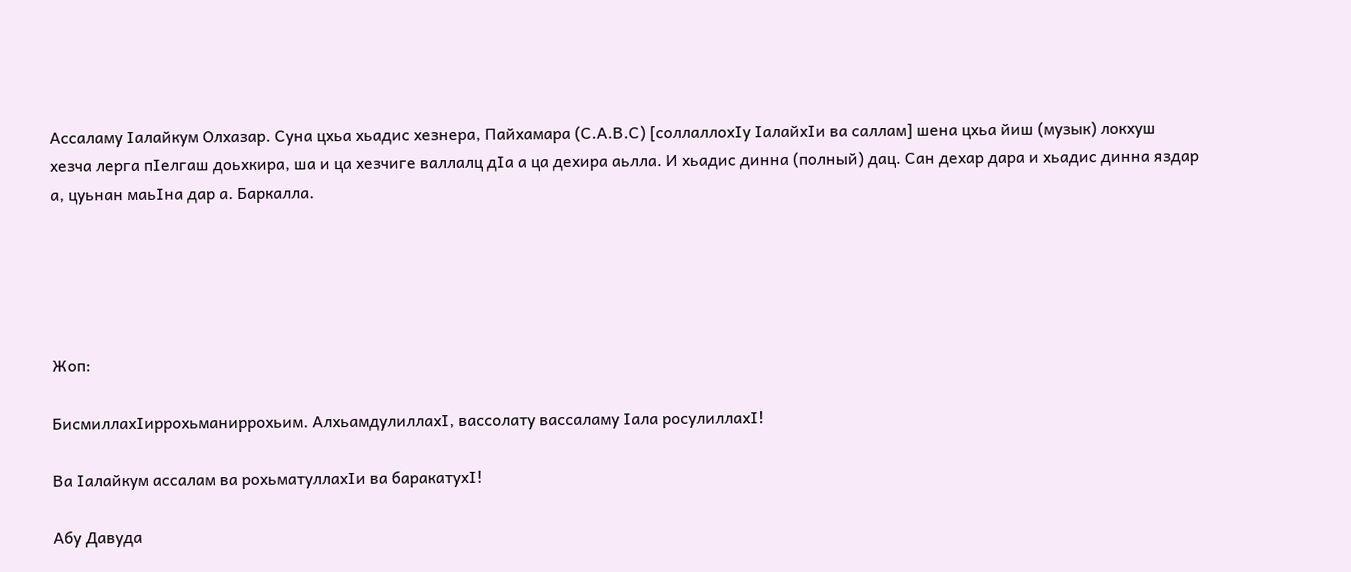Ассаламу Iалайкум Олхазар. Суна цхьа хьадис хезнера, Пайхамара (С.А.В.С) [соллаллохIу IалайхIи ва саллам] шена цхьа йиш (музык) локхуш хезча лерга пIелгаш доьхкира, ша и ца хезчиге валлалц дIа а ца дехира аьлла. И хьадис динна (полный) дац. Сан дехар дара и хьадис динна яздар а, цуьнан маьIна дар а. Баркалла.





Жоп:

БисмиллахIиррохьманиррохьим. АлхьамдулиллахI, вассолату вассаламу Iала росулиллахI!

Ва Iалайкум ассалам ва рохьматуллахIи ва баракатухI!

Абу Давуда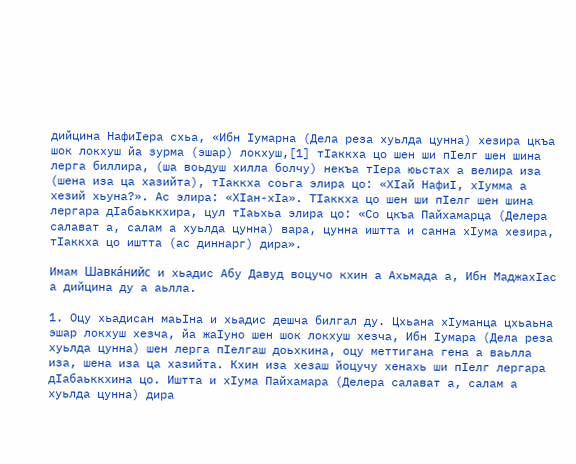дийцина НафиIера схьа, «Ибн Iумарна (Дела реза хуьлда цунна) хезира цкъа шок локхуш йа зурма (эшар) локхуш,[1] тIаккха цо шен ши пIелг шен шина лерга биллира, (ша воьдуш хилла болчу) некъа тIера юьстах а велира иза (шена иза ца хазийта), тIаккха соьга элира цо: «ХIай НафиI, хIумма а хезий хьуна?». Ас элира: «ХIан-хIа». ТIаккха цо шен ши пIелг шен шина лергара дIабаьккхира, цул тIаьхьа элира цо: «Со цкъа Пайхамарца (Делера салават а, салам а хуьлда цунна) вара, цунна иштта и санна хIума хезира, тIаккха цо иштта (ас диннарг) дира».

Имам Шавка́нийс и хьадис Абу Давуд воцучо кхин а Ахьмада а, Ибн МаджахIас а дийцина ду а аьлла.

1. Оцу хьадисан маьIна и хьадис дешча билгал ду. Цхьана хIуманца цхьаьна эшар локхуш хезча, йа жаIуно шен шок локхуш хезча, Ибн Iумара (Дела реза хуьлда цунна) шен лерга пIелгаш доьхкина, оцу меттигана гена а ваьлла иза, шена иза ца хазийта. Кхин иза хезаш йоцучу хенахь ши пIелг лергара дIабаьккхина цо. Иштта и хIума Пайхамара (Делера салават а, салам а хуьлда цунна) дира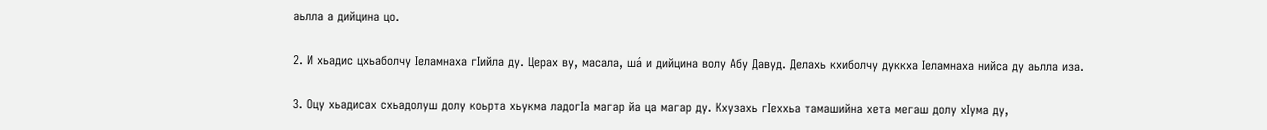аьлла а дийцина цо.

2. И хьадис цхьаболчу Iеламнаха гIийла ду. Церах ву, масала, ша́ и дийцина волу Абу Давуд. Делахь кхиболчу дуккха Iеламнаха нийса ду аьлла иза.

3. Оцу хьадисах схьадолуш долу коьрта хьукма ладогIа магар йа ца магар ду. Кхузахь гIеххьа тамашийна хета мегаш долу хIума ду,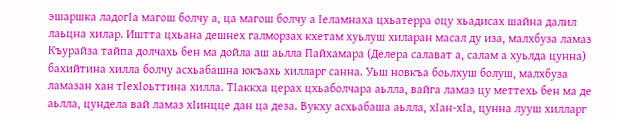эшаршка ладогIа магош болчу а, ца магош болчу а Iеламнаха цхьатерра оцу хьадисах шайна далил лаьцна хилар. Иштта цхьана дешнех галморзах кхетам хуьлуш хиларан масал ду иза, малхбуза ламаз Къурайза тайпа долчахь бен ма дойла аш аьлла Пайхамара (Делера салават а, салам а хуьлда цунна) бахийтина хилла болчу асхьабашна юкъахь хилларг санна. Уьш новкъа боьлхуш болуш, малхбуза ламазан хан тIехIоьттина хилла. ТIаккха церах цхьаболчара аьлла, вайга ламаз цу меттехь бен ма де аьлла, цундела вай ламаз хIинцце дан ца деза. Вукху асхьабаша аьлла, хIан-хIа, цунна лууш хилларг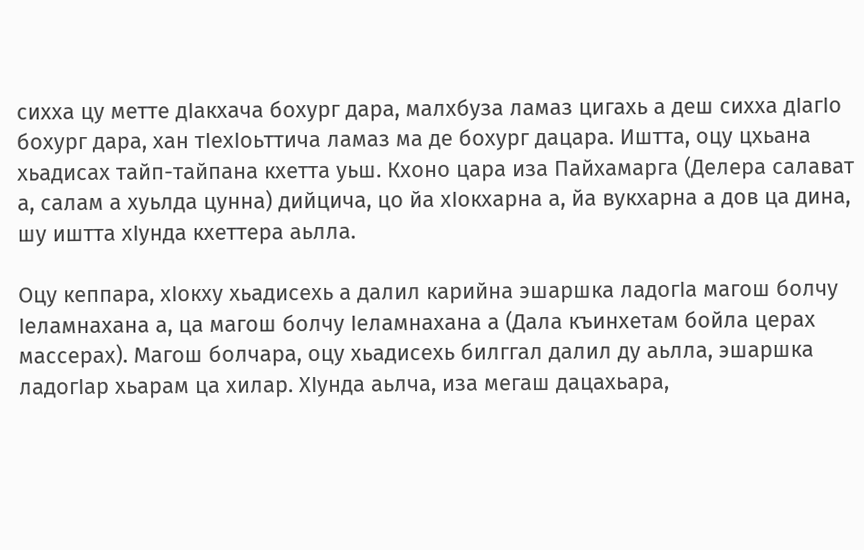сихха цу метте дIакхача бохург дара, малхбуза ламаз цигахь а деш сихха дIагIо бохург дара, хан тIехIоьттича ламаз ма де бохург дацара. Иштта, оцу цхьана хьадисах тайп-тайпана кхетта уьш. Кхоно цара иза Пайхамарга (Делера салават а, салам а хуьлда цунна) дийцича, цо йа хIокхарна а, йа вукхарна а дов ца дина, шу иштта хIунда кхеттера аьлла.

Оцу кеппара, хIокху хьадисехь а далил карийна эшаршка ладогIа магош болчу Iеламнахана а, ца магош болчу Iеламнахана а (Дала къинхетам бойла церах массерах). Магош болчара, оцу хьадисехь билггал далил ду аьлла, эшаршка ладогIар хьарам ца хилар. ХIунда аьлча, иза мегаш дацахьара,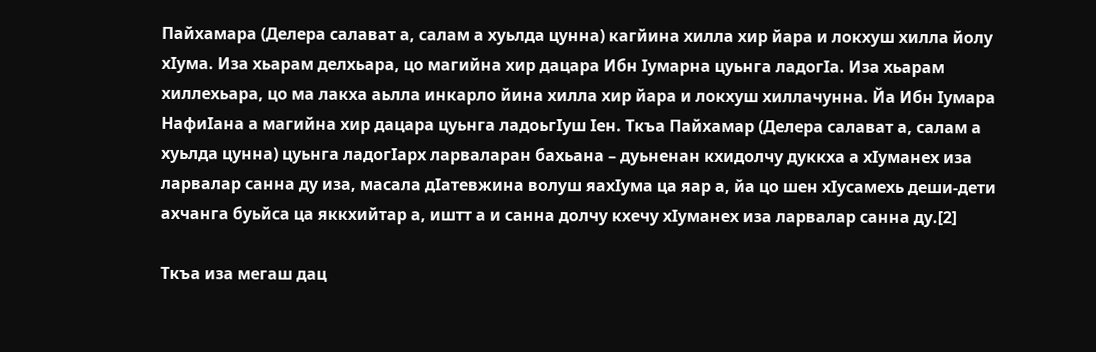Пайхамара (Делера салават а, салам а хуьлда цунна) кагйина хилла хир йара и локхуш хилла йолу хIума. Иза хьарам делхьара, цо магийна хир дацара Ибн Iумарна цуьнга ладогIа. Иза хьарам хиллехьара, цо ма лакха аьлла инкарло йина хилла хир йара и локхуш хиллачунна. Йа Ибн Iумара НафиIана а магийна хир дацара цуьнга ладоьгIуш Iен. Ткъа Пайхамар (Делера салават а, салам а хуьлда цунна) цуьнга ладогIарх ларваларан бахьана – дуьненан кхидолчу дуккха а хIуманех иза ларвалар санна ду иза, масала дIатевжина волуш яахIума ца яар а, йа цо шен хIусамехь деши-дети ахчанга буьйса ца яккхийтар а, иштт а и санна долчу кхечу хIуманех иза ларвалар санна ду.[2]

Ткъа иза мегаш дац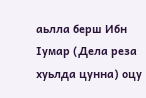аьлла берш Ибн Iумар (Дела реза хуьлда цунна) оцу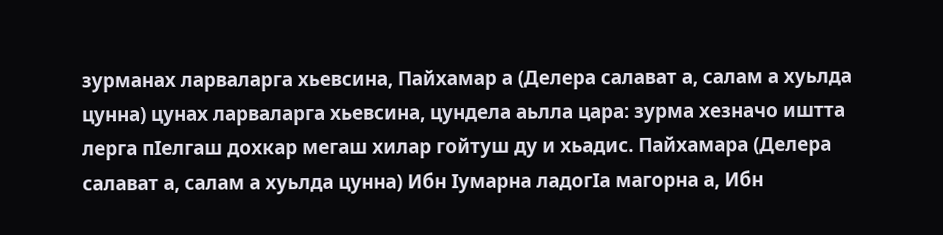зурманах ларваларга хьевсина, Пайхамар а (Делера салават а, салам а хуьлда цунна) цунах ларваларга хьевсина, цундела аьлла цара: зурма хезначо иштта лерга пIелгаш дохкар мегаш хилар гойтуш ду и хьадис. Пайхамара (Делера салават а, салам а хуьлда цунна) Ибн Iумарна ладогIа магорна а, Ибн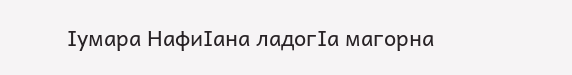Iумара НафиIана ладогIа магорна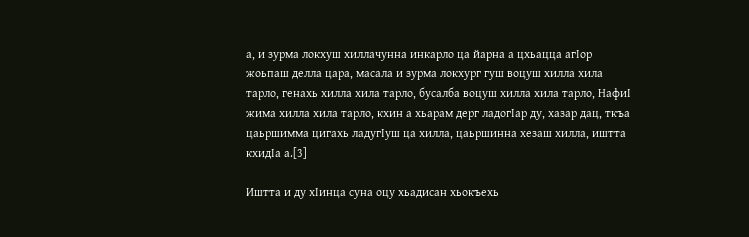а, и зурма локхуш хиллачунна инкарло ца йарна а цхьацца агIор жоьпаш делла цара, масала и зурма локхург гуш воцуш хилла хила тарло, генахь хилла хила тарло, бусалба воцуш хилла хила тарло, НафиI жима хилла хила тарло, кхин а хьарам дерг ладогIар ду, хазар дац, ткъа цаьршимма цигахь ладугIуш ца хилла, цаьршинна хезаш хилла, иштта кхидIа а.[3]

Иштта и ду хIинца суна оцу хьадисан хьокъехь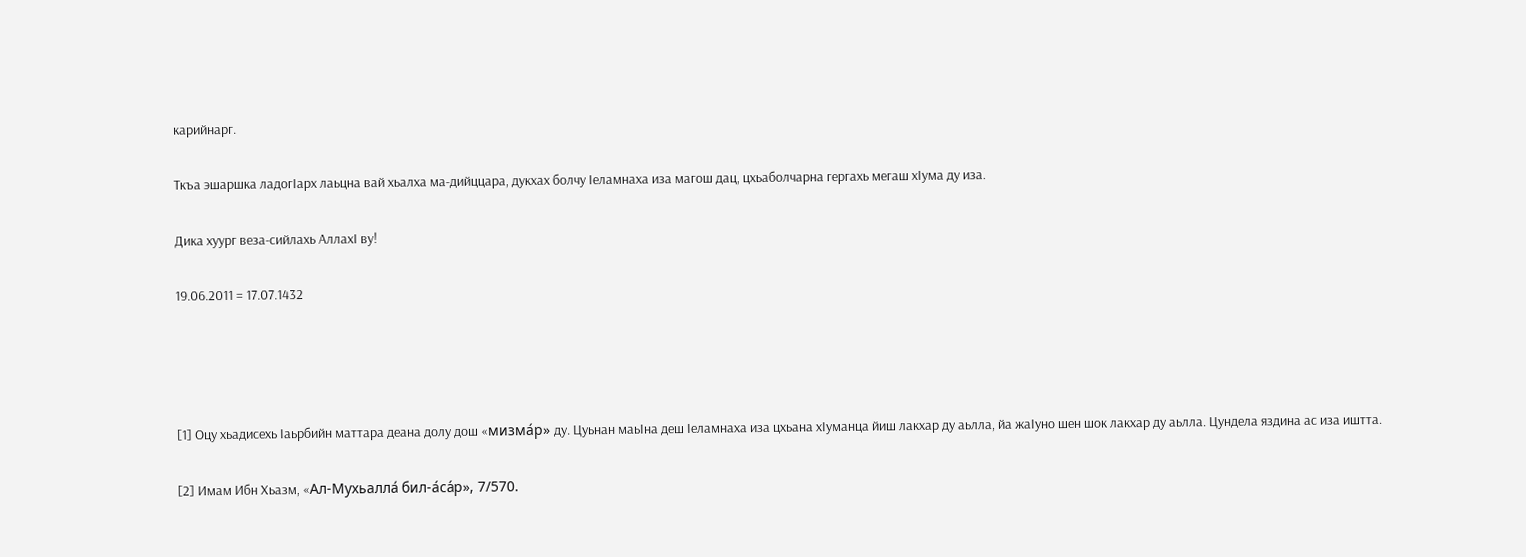карийнарг.

Ткъа эшаршка ладогIарх лаьцна вай хьалха ма-дийццара, дукхах болчу Iеламнаха иза магош дац, цхьаболчарна гергахь мегаш хIума ду иза.

Дика хуург веза-сийлахь АллахI ву!

19.06.2011 = 17.07.1432




[1] Оцу хьадисехь Iаьрбийн маттара деана долу дош «мизма́р» ду. Цуьнан маьIна деш Iеламнаха иза цхьана хIуманца йиш лакхар ду аьлла, йа жаIуно шен шок лакхар ду аьлла. Цундела яздина ас иза иштта.

[2] Имам Ибн Хьазм, «Ал-Мухьалла́ бил-а́са́р», 7/570.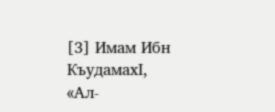[3] Имам Ибн КъудамахI, «Ал-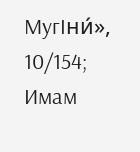МугIни́», 10/154; Имам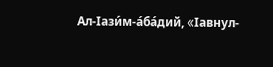Ал-Iази́м-а́ба́дий, «Iавнул-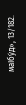маIбу́д», 13/182.